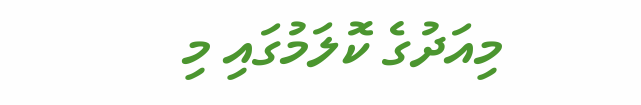މިއަދުގެ ކޮލަމުގައި މި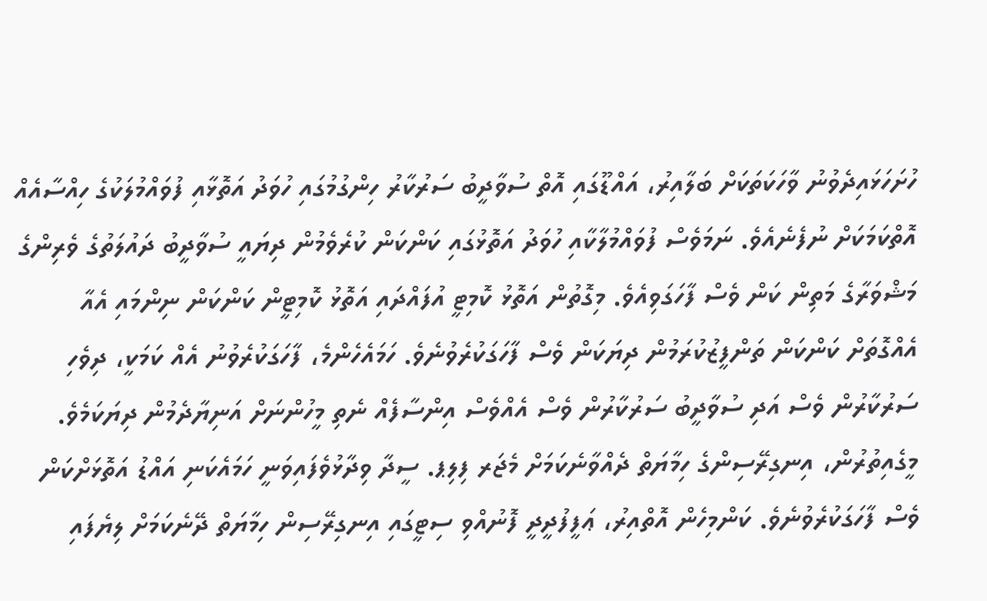ހުށަހަޅައިދެވުނު ވާހަކަތަކަށް ބަލާއިރު، އައްޑޫގައި އޮތް ސުވާދީބު ސަރުކާރު ހިންގުމުގައި ހުވަދު އަތޮޅާއި ފުވައްމުލަކުގެ ހިއްސާއެއް އޮތްކަމަކަށް ނުފެނެއެވެ. ނަމަވެސް ފުވައްމުލާކާއި ހުވަދު އަތޮޅުގައި ކަންކަން ކުރެވެމުން ދިޔައީ ސުވާދީބު ދައުލަތުގެ ވެރިންގެ މަޝްވަރާގެ މަތިން ކަން ވެސް ފާހަގަވިއެވެ. މިގޮތުން އަތޮޅު ކޮމިޓީ އުފައްދައި އަތޮޅު ކޮމިޓީން ކަންކަން ނިންމައި އެއާ އެއްގޮތަށް ކަންކަން ތަންފީޒުކުރަމުން ދިޔަކަން ވެސް ފާހަގަކުރެވުނެވެ. ހަމައެހެންމެ، ފާހަގަކުރެވުނު އެއް ކަމަކީ، ދިވެހި ސަރުކާރުން ވެސް އަދި ސުވާދީބު ސަރުކާރުން ވެސް އެއްވެސް އިންސާފެއް ނެތި މީހުންނަށް އަނިޔާދެމުން ދިޔަކަމެވެ. މީގެއިތުރުން، އިނގިރޭސިންގެ ހިމާޔަތް ދެއްވާނެކަމަށް މެޖަރ ފިލިޕ. ސީދާ ވިދާޅުވެފައިވަނީ ހަމައެކަނި އައްޑު އަތޮޅަށްކަން ވެސް ފާހަގަކުރެވުނެވެ. ކަންމިހެން އޮތްއިރު، ޢަފީފުދީދީ ފޮނުއްވި ސިޓީގައި އިނގިރޭސިން ހިމާޔަތް ދޭނެކަމަށް ލިޔެފައި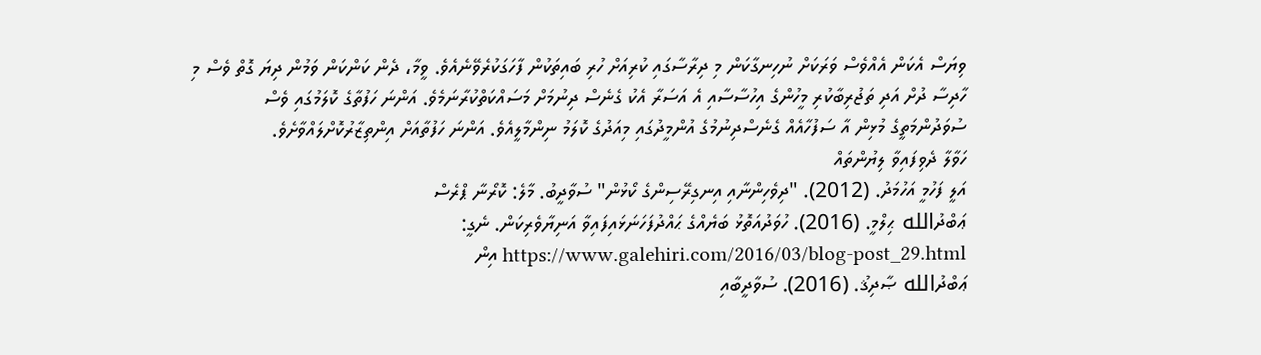ވިޔަސް އެކަން އެއްވެސް ވަރަކަށް ނުހިނގާކަން މި ދިރާސާގައި ކުރިއަށް ހުރި ބައިތަކުން ފާހަގަކުރެވޭނެއެވެ. ވީމާ، ދެން ކަންކަން ވަމުން ދިޔަ ގޮތް ވެސް މި ހާދިސާ ދުށް އަދި ތަޖުރިބާކުރި މީހުންގެ އިހުސާސާއި އެ އަސަރާ އެކު ގެނެސް ދިނުމަށް މަސައްކަތްކުރާނަމެވެ. އަންނަ ހަފުތާގެ ކޮލަމުގައި ވެސް ސުވަދުންމަތީގެ މުޅިން އާ ސަފުހާއެއް ގެނެސްދިނުމުގެ އުންމީދުގައި މިއަދުގެ ކޮލަމު ނިންމާލީއެވެ. އަންނަ ހަފުތާއަށް އިންތިޒާރުކޮށްލައްވާށެވެ.
ހަވާލާ ދެވިފައިވާ ލިޔުންތައް
އަލީ ފަހުމީ އަހުމަދު. (2012). "ދިވެހިންނާއި އިނގިރޭސިންގެ ކޯޅުން" ސުވާދީބު. މާލެ: ކޮރޯނާ ޕްރެސް
ޢަބްދުالله ޙިލްމީ. (2016). ހުވަދުއަތޮޅު ބަޔެއްގެ ޙައްދުފަހަނަޅައިފައިވާ އަނިޔާވެރިކަން. ނެގީ: https://www.galehiri.com/2016/03/blog-post_29.html އިން
ޢަބްދުالله ޞާދިޤު. (2016). ސުވާދީބާއި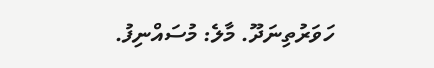ހަވަރުތިނަދޫ. މާލެ: މުސައްނިފު.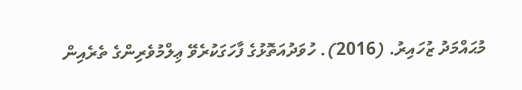މުޙައްމަދު ޒުހައިރު. (2016). ހުވަދުއަތޮޅުގެ ފާހަގަކުރެވޭ ޢިލްމުވެރިންގެ ތެރެއިން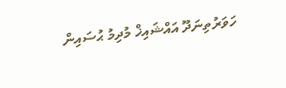ހަވަރުތިނަދޫ އައްޝައިޚް މުދިމު ޙުސައިން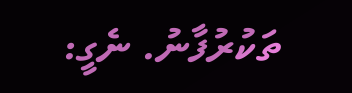ތަކުރުފާނު. ނެގީ: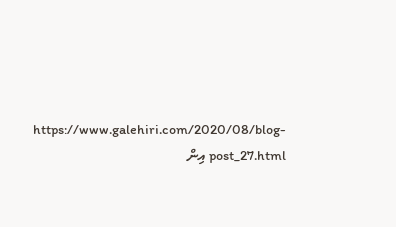https://www.galehiri.com/2020/08/blog-post_27.html އިން